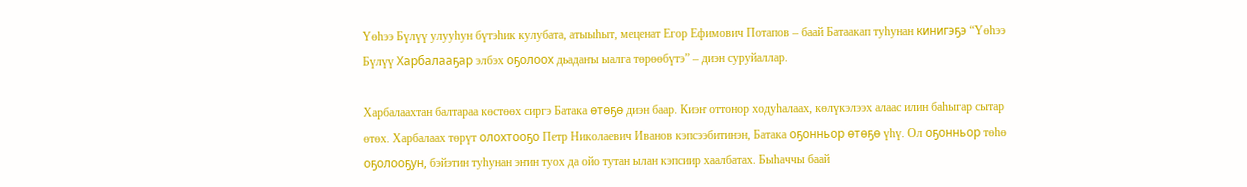Үөһээ Бүлүү улууһун бүтэһик кулубата, атыыһыт, меценат Егор Ефимович Потапов – баай Батаакап туһунан кинигэҕэ “Үөһээ Бүлүү Харбалааҕар элбэх оҕолоох дьадаҥы ыалга төрөөбүтэ” – диэн суруйаллар.

Харбалаахтан балтараа көстөөх сиргэ Батака өтөҕө диэн баар. Киэҥ оттонор ходуһалаах, көлүкэлээх алаас илин баһыгар сытар өтөх. Харбалаах төрүт олохтооҕо Петр Николаевич Иванов кэпсээбитинэн, Батака оҕонньор өтөҕө үһү. Ол оҕонньор төһө оҕолооҕун, бэйэтин туһунан эҥин туох да ойо тутан ылан кэпсиир хаалбатах. Быһаччы баай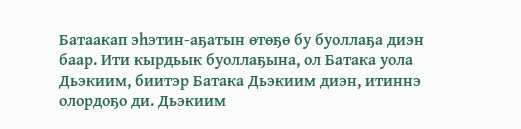Батаакап эһэтин-аҕатын өтөҕө бу буоллаҕа диэн баар. Ити кырдьык буоллаҕына, ол Батака уола Дьэкиим, биитэр Батака Дьэкиим диэн, итиннэ олордоҕо ди. Дьэкиим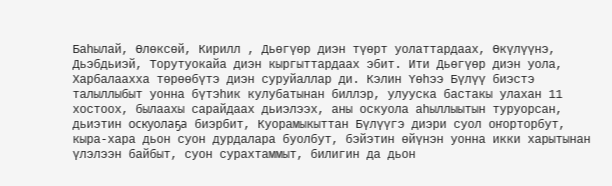Баһылай, Өлөксөй, Кирилл , Дьөгүөр диэн түөрт уолаттардаах, Өкүлүүнэ, Дьэбдьиэй, Торутуокайа диэн кыргыттардаах эбит. Ити Дьөгүөр диэн уола, Харбалаахха төрөөбүтэ диэн суруйаллар ди. Кэлин Үөһээ Бүлүү биэстэ талыллыбыт уонна бүтэһик кулубатынан биллэр, улууска бастакы улахан 11 хостоох, былаахы сарайдаах дьиэлээх, аны оскуола аһыллыытын туруорсан, дьиэтин оскуолаҕа биэрбит, Куорамыкыттан Бүлүүгэ диэри суол оҥорторбут, кыра-хара дьон суон дурдалара буолбут, бэйэтин өйүнэн уонна икки харытынан үлэлээн байбыт, суон сурахтаммыт, билигин да дьон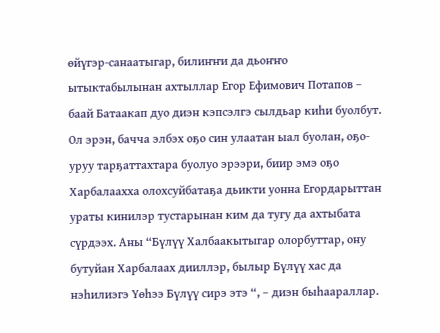өйүгэр-санаатыгар, билиҥҥи да дьоҥҥо ытыктабылынан ахтыллар Егор Ефимович Потапов – баай Батаакап дуо диэн кэпсэлгэ сылдьар киһи буолбут. Ол эрэн, бачча элбэх оҕо син улаатан ыал буолан, оҕо-уруу тарҕаттахтара буолуо эрээри, биир эмэ оҕо Харбалаахха олохсуйбатаҕа дьикти уонна Егордарыттан ураты кинилэр тустарынан ким да тугу да ахтыбата сүрдээх. Аны “Бүлүү Халбаакытыгар олорбуттар, ону бутуйан Харбалаах дииллэр, былыр Бүлүү хас да нэһилиэгэ Үөһээ Бүлүү сирэ этэ “, – диэн быһаараллар.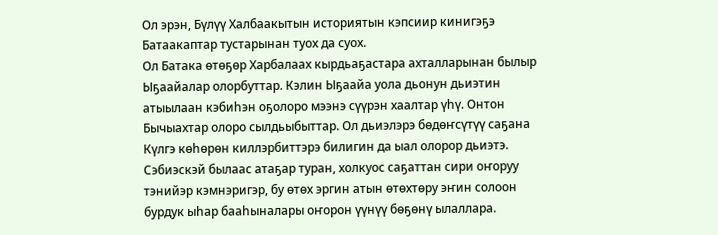Ол эрэн, Бүлүү Халбаакытын историятын кэпсиир кинигэҕэ Батаакаптар тустарынан туох да суох.
Ол Батака өтөҕөр Харбалаах кырдьаҕастара ахталларынан былыр Ыҕаайалар олорбуттар. Кэлин Ыҕаайа уола дьонун дьиэтин атыылаан кэбиһэн оҕолоро мээнэ сүүрэн хаалтар үһү. Онтон Бычыахтар олоро сылдьыбыттар. Ол дьиэлэрэ бөдөҥсүтүү саҕана Күлгэ көһөрөн киллэрбиттэрэ билигин да ыал олорор дьиэтэ. Сэбиэскэй былаас атаҕар туран, холкуос саҕаттан сири оҥоруу тэнийэр кэмнэригэр, бу өтөх эргин атын өтөхтөру эҥин солоон бурдук ыһар бааһыналары оҥорон үүнүү бөҕөнү ылаллара.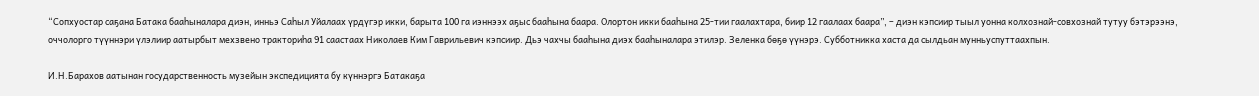“Сопхуостар саҕана Батака бааһыналара диэн, инньэ Саһыл Уйалаах үрдүгэр икки, барыта 100 га иэннээх аҕыс бааһына баара. Олортон икки бааһына 25-тии гаалахтара, биир 12 гаалаах баара”, – диэн кэпсиир тыыл уонна колхознай-совхознай тутуу бэтэрээнэ, оччолорго түүннэри үлэлиир аатырбыт мехзвено тракториһа 91 саастаах Николаев Ким Гаврильевич кэпсиир. Дьэ чахчы бааһына диэх бааһыналара этилэр. Зеленка бөҕө үүнэрэ. Субботникка хаста да сылдьан мунньуспуттаахпын.

И.Н.Барахов аатынан государственность музейын экспедицията бу күннэргэ Батакаҕа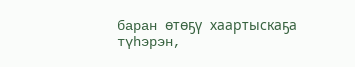баран өтөҕү хаартыскаҕа түһэрэн,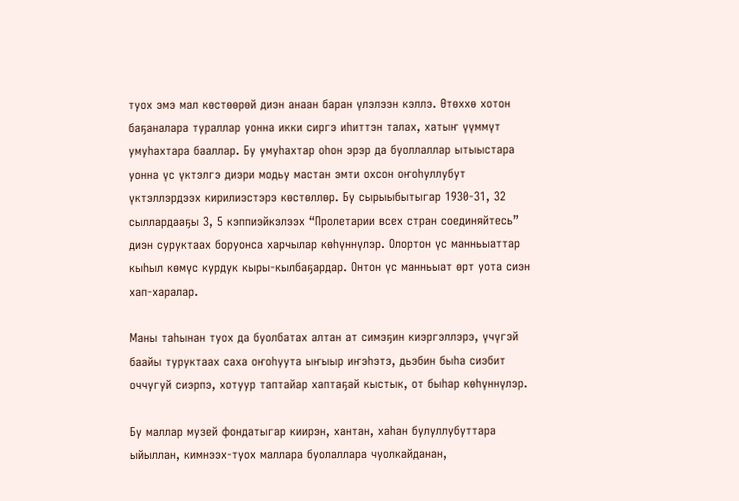туох эмэ мал көстөөрөй диэн анаан баран үлэлээн кэллэ. Өтөххө хотон баҕаналара тураллар уонна икки сиргэ иһиттэн талах, хатыҥ үүммүт умуһахтара бааллар. Бу умуһахтар оһон эрэр да буоллаллар ытыыстара уонна үс үктэлгэ диэри модьу мастан эмти охсон оҥоһуллубут үктэллэрдээх кирилиэстэрэ көстөллөр. Бу сырыыбытыгар 1930-31, 32 сыллардааҕы 3, 5 кэппиэйкэлээх “Пролетарии всех стран соединяйтесь” диэн суруктаах боруонса харчылар көһүннүлэр. Олортон үс манньыаттар кыһыл көмүс курдук кыры-кылбаҕардар. Онтон үс манньыат өрт уота сиэн хап-харалар.

Маны таһынан туох да буолбатах алтан ат симэҕин киэргэллэрэ, үчүгэй баайы туруктаах саха оҥоһуута ыҥыыр иҥэһэтэ, дьэбин быһа сиэбит оччугуй сиэрпэ, хотуур таптайар хаптаҕай кыстык, от быһар көһүннүлэр.

Бу маллар музей фондатыгар киирэн, хантан, хаһан булуллубуттара ыйыллан, кимнээх-туох маллара буолаллара чуолкайданан,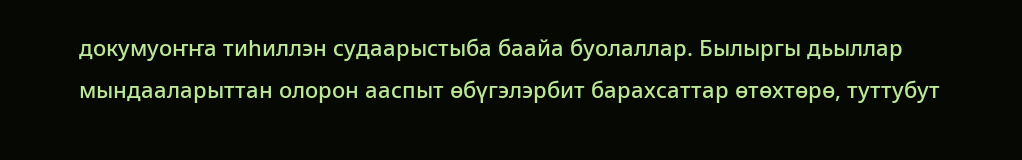докумуоҥҥа тиһиллэн судаарыстыба баайа буолаллар. Былыргы дьыллар мындааларыттан олорон ааспыт өбүгэлэрбит барахсаттар өтөхтөрө, туттубут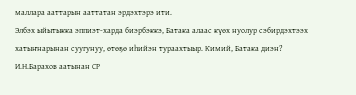маллара ааттарын ааттатан эрдэхтэрэ ити.
Элбэх ыйытыкка эппиэт-харда биэрбэккэ, Батака алаас күөх нуолур сэбирдэхтээх хатыҥнарынан суугунуу, өтөҕө иһийэн тураахтыыр. Кимий, Батака диэн?
И.Н.Барахов аатынан СР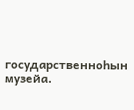государственноһын музейа.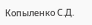Копыленко С.Д.